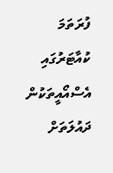ފުރަތަމަ ކުއާޓަރުގައި އެސްއޯއީތަކުން ދައުލަތަށް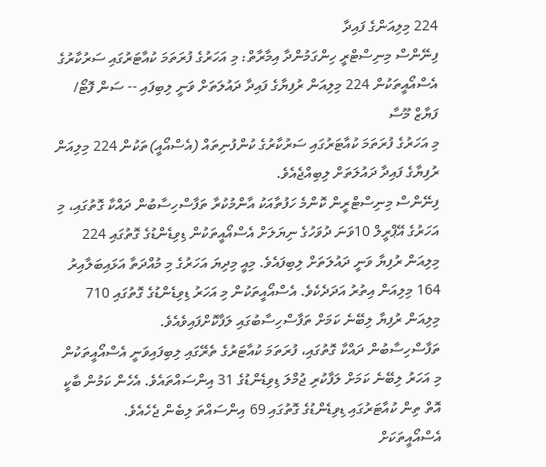224 މިލިއަންގެ ފައިދާ
ފިނޭންސް މިނިސްޓްރީ ހިންގަމުންދާ އިމާރާތް: މި އަހަރުގެ ފުރަތަމަ ކުއާޓަރުގައި ސަރުކާރުގެ އެސްއޯއީތަކުން 224 މިލިއަން ރުފިޔާގެ ފައިދާ ދައުލަތަށް ވަނީ ލިބިފައި -- ސަން ފޮޓޯ/ ފަޔާޒް މޫސާ
މި އަހަރުގެ ފުރަތަމަ ކުއާޓަރުގައި ސަރުކާރުގެ ކުންފުނިތައް (އެސްއޯއީ)ތަކުން 224 މިލިއަން ރުފިޔާގެ ފައިދާ ދައުލަތަށް ލިބިއްޖެއެވެ.
ފިނޭންސް މިނިސްޓްރީން ކޮންމެ ހަފުތާއަކު އާންމުކުރާ ތަފާސްހިސާބުން ދައްކާ ގޮތުގައި، މި އަހަރުގެ އޭޕްރީލް 10ވަނަ ދުވަހުގެ ނިޔަލަށް އެސްއޯއީތަކުން ޑިވިޑެންޑުގެ ގޮތުގައި 224 މިލިއަން ރުފިޔާ ވަނީ ދައުލަތަށް ލިބިފައެވެ. މިއީ މިދިޔަ އަހަރުގެ މި މުއްދަތާ އަޅައިބަލާއިރު 164 މިލިއަން އިތުރު އަދަދެކެވެ. އެސްއޯއީތަކުން މި އަހަރު ޑިވިޑެންޑުގެ ގޮތުގައި 710 މިލިއަން ރުފިޔާ ލިބޭނެ ކަމަށް ތަފާސްހިސާބުގައި ލަފާކޮށްފައިވެއެވެ.
ތަފާސްހިސާބުން ދައްކާ ގޮތުގައި، ފުރަތަމަ ކުއާޓަރުގެ ތެރޭގައި ލިބިފައިވަނީ އެސްއޯއީތަކުން މި އަހަރު ލިބޭނެ ކަމަށް ލަފާކުރި ޖުމްލަ ޑިވިޑެންޑުގެ 31 އިންސައްތައެވެ. އެހެން ކަމުން ބާކީ އޮތް ތިން ކުއާޓަރުގައި ޑިވިޑެންޑުގެ ގޮތުގައި 69 އިންސައްތަ ލިބެން ޖެހެއެވެ.
އެސްއޯއީތަކަށް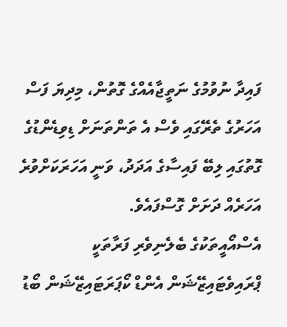ފައިދާ ނުވުމުގެ ނަތީޖާއެއްގެ ގޮތުން، މިދިޔަ ފަސް އަހަރުގެ ތެރޭގައި ވެސް އެ ތަންތަނަށް ޑިވިޑެންޑުގެ ގޮތުގައި ލިބޭ ފައިސާގެ އަދަދު، ވަނީ އަހަރަކަށްވުރެ އަހަރެއް ދަށަށް ގޮސްފައެވެ.
އެސްއޯއީތަކުގެ ބެލެނިވެރި ފަރާތަކީ ޕްރައިވެޓައިޒޭޝަން އެންޑް ކޯޕަރަޓައިޒޭޝަން ބޯޑު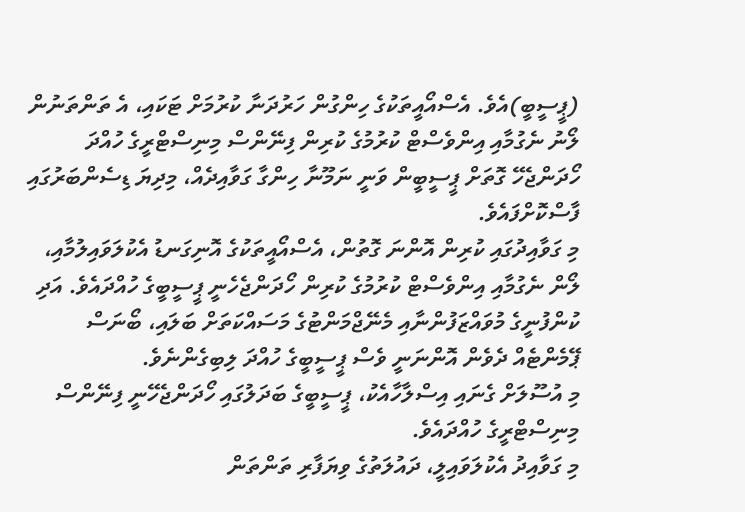(ޕީސީބީ)އެވެ. އެސްއޯއީތަކުގެ ހިންގުން ހަރުދަނާ ކުރުމަށް ޓަކައި، އެ ތަންތަނުން ލޯނު ނެގުމާއި އިންވެސްޓް ކުރުމުގެ ކުރިން ފިނޭންސް މިނިސްޓްރީގެ ހުއްދަ ހޯދަންޖެހޭ ގޮތަށް ޕީސީބީން ވަނީ ނަމޫނާ ހިންގާ ގަވާއިދެއް، މިދިޔަ ޑިސެންބަރުގައި ފާސްކޮށްފައެވެ.
މި ގަވާއިދުގައި ކުރިން އޮންނަ ގޮތުން، އެސްއޯއީތަކުގެ އޮނިގަނޑު އެކުލަވައިލުމާއި، ލޯން ނެގުމާއި އިންވެސްޓް ކުރުމުގެ ކުރިން ހޯދަންޖެހެނީ ޕީސީބީގެ ހުއްދައެވެ. އަދި ކުންފުނީގެ މުވައްޒަފުންނާއި މެނޭޖްމަންޓުގެ މަސައްކަތަށް ބަލައި، ބޯނަސް ޕޭމެންޓެއް ދެވެން އޮންނަނީ ވެސް ޕީސީބީގެ ހުއްދަ ލިބިގެންނެވެ.
މި އުސޫލަށް ގެނައި އިސްލާހާއެކު، ޕީސީބީގެ ބަދަލުގައި ހޯދަންޖެހޭނީ ފިނޭންސް މިނިސްޓްރީގެ ހުއްދައެވެ.
މި ގަވާއިދު އެކުލަވައިލީ، ދައުލަތުގެ ވިޔަފާރި ތަންތަން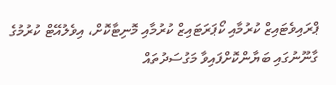ޕްރައިވެޓައިޒް ކުރުމާއި ކޯޕަރަޓައިޒް ކުރުމާއި މޮނިޓާކޮށް، އިވެލުއޭޓް ކުރުމުގެ ގާނޫނުގައި ބަޔާންކޮށްފައިވާ މަގުސަދުތައް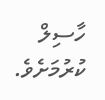ހާސިލް ކުރުމަށެވެ.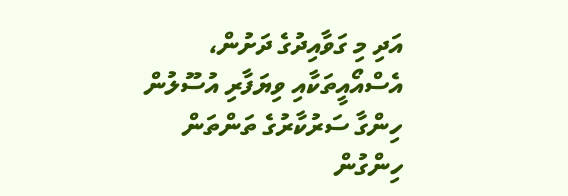އަދި މި ގަވާއިދުގެ ދަށުން، އެސްއޯއީތަކާއި ވިޔަފާރި އުސޫލުން ހިންގާ ސަރުކާރުގެ ތަންތަން ހިންގުން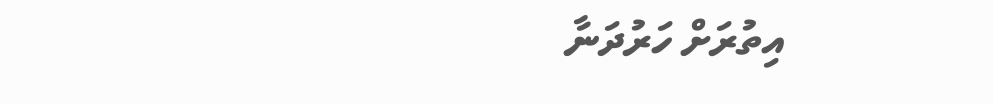އިތުރަށް ހަރުދަނާ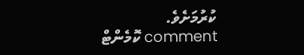ކުރުމަށެވެ.
comment ކޮމެންޓް